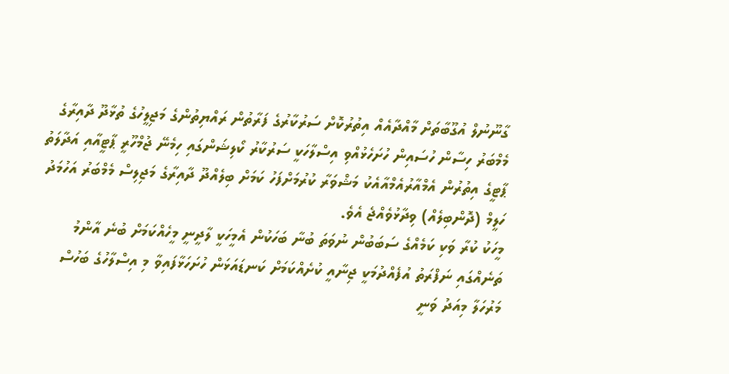ގާނޫނުލް އުގޫބާތަށް މާއްދާއެއް އިތުރުކޮށް ސަރުކާރުގެ ފަރާތުން ރައްޔިތުންގެ މަޖިލީހުގެ ތުޅާދޫ ދާއިރާގެ މެމްބަރު ހިސާން ހުސައިން ހުށަހެޅުއްވި އިސްލާހަކީ ސަރުކާރު ކޯލިޝަންގައި ހިމެނޭ ޖުމްހޫރީ ޕާޓީއާއި އަދާލަތު ޕާޓީގެ އިތުރުން އެމްއާރުއެމްއާއެކު މަޝްވަރާ ކުރުމަށްފަހު ކަމަށް ބިލެއްދޫ ދާއިރާގެ މަޖިލިސް މެމްބަރު އަހުމަދު ހަލީމް (ދޮންބިލެއް) ވިދާޅުވެއްޖެ އެވެ.
މީހަކު ކުރާ ވަކި ކަމެއްގެ ސަބަބުން ނުވަތަ ބުނާ ބަހަކުން އެމީހަކީ ލާދީނީ މީހެއްކަމަށް ބުނެ އާންމު ތަނެއްގައި ނަފްރަތު އުފެއްދުމަކީ ޖިނާއީ ކުށެއްކަމަށް ކަނޑައަޅަން ހުށަހަޅާފައިވާ މި އިސްލާހުގެ ބަހުސް މަރުހަލާ މިއަދު ވަނީ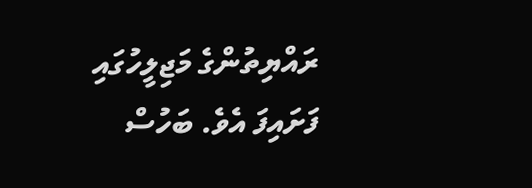ރައްޔިތުންގެ މަޖިލީހުގައި ފަށައިފަ އެވެ. ބަހުސް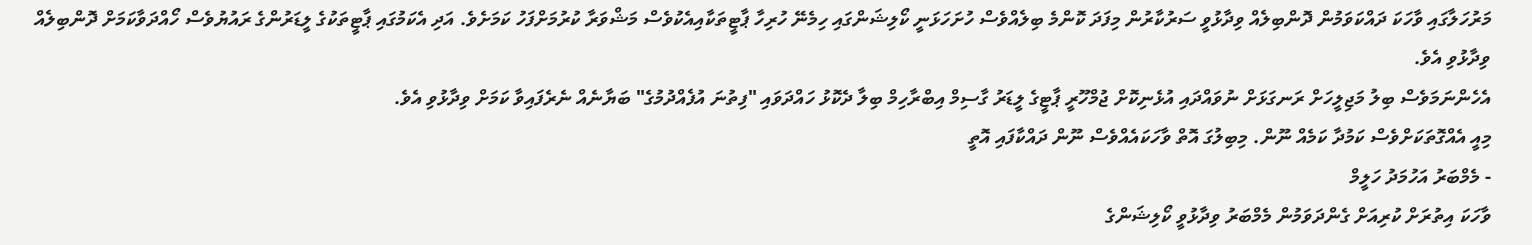މަރުހަލާގައި ވާހަކަ ދައްކަވަމުން ދޮންބިލެއް ވިދާޅުވީ ސަރުކާރުން މިފަދަ ކޮންމެ ބިލެއްވެސް ހުށަހަޅަނީ ކޯލިޝަންގައި ހިމެނޭ ހުރިހާ ޕާޓީތަކާއިއެކުވެސް މަޝްވަރާ ކުރުމަށްފަހު ކަމަށެވެ. އަދި އެކަމުގައި ޕާޓީތަކުގެ ލީޑަރުންގެ ރައުޔުވެސް ހޯއްދަވާކަމަށް ދޮންބިލެއް ވިދާޅުވި އެވެ.
އެހެންނަމަވެސް ބިލު މަޖިލީހަށް ރަނގަޅަށް ނުވައްދައި އުޅެނިކޮށް ޖުމްހޫރީ ޕާޓީގެ ލީޑަރު ގާސިމް އިބްރާހިމް ބިލާ ދެކޮޅު ހައްދަވައި "ފިތުނަ އުފެއްދުމުގެ" ބަޔާނެއް ނެރެފައިވާ ކަމަށް ވިދާޅުވި އެވެ.
މިއީ އެއްގޮތަކަށްވެސް ކަމުދާ ކަމެއް ނޫން. މިބިލުގަ އޮތް ވާހަކައެއްވެސް ނޫން ދައްކާފައި އޮތީ
- މެމްބަރު އަހުމަދު ހަލީމް
ވާހަކަ އިތުރަށް ކުރިއަށް ގެންދަވަމުން މެމްބަރު ވިދާޅުވީ ކޯލިޝަންގެ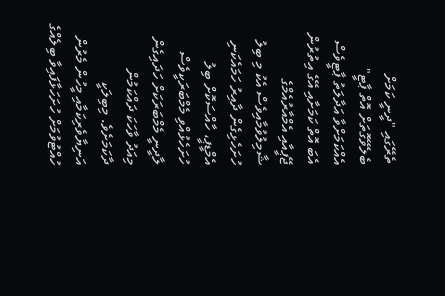ތެރޭގައި "ދީނީ ކަމަށް ބެލެވޭގޮތަށް އޮތް ޕާޓީ" އެއްކަމަށްވާ އަދާލަތު ޕާޓީވެސް އެބަ އޮތް ކަމަށާއި އޭގެ އިތުރުން ޖޭޕީއާއި އެމްއާރުއެމްގެ ޝާމިލުވުމާއިވެސް އެކު މި ބިލު ހުށަހެޅިގެން ދާއިރު ހަމައެކަނި އެމްޑީޕީ، ހާއްސަކޮށް ބިލު ހުށަހެޅުއްވި މެމްބަރަކީވެސް ލާދީނީ މެމްބަރަކަށް ހަދައިގެން މިއަދު ވާހަކަ ދައްކަމުން ދާކަމަށެވެ. މިބިލަކީ އަނިޔާވެރިކަމާއި މީހުން މެރުން ހުއްޓުވުމަށް ހުށަހަޅާފައިވާ ބިލެއްގެ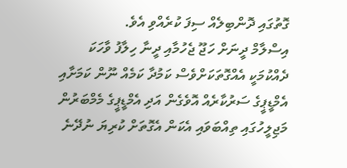ގޮތުގައި ދޮންބިލެއް ސިފަ ކުރެއްވި އެވެ.
އިސްލާމް ދީނަށް ހަޖޫ ޖެހުމާއި ދީނާ ހިލާފު ވާހަކަ ދެއްކުމަކީ އެއްގޮތަކަށްވެސް ކަމުދާ ކަމެއް ނޫން ކަމަށާއި އެމްޑީޕީގެ ސަރުކާރެއް އޮވެގެން އަދި އެމްޑީޕީގެ މެމްބަރުން މަޖިލީހުގައި ތިއްބަވައި އެކަން އެގޮތަށް ކުރިޔަ ނުދޭނެ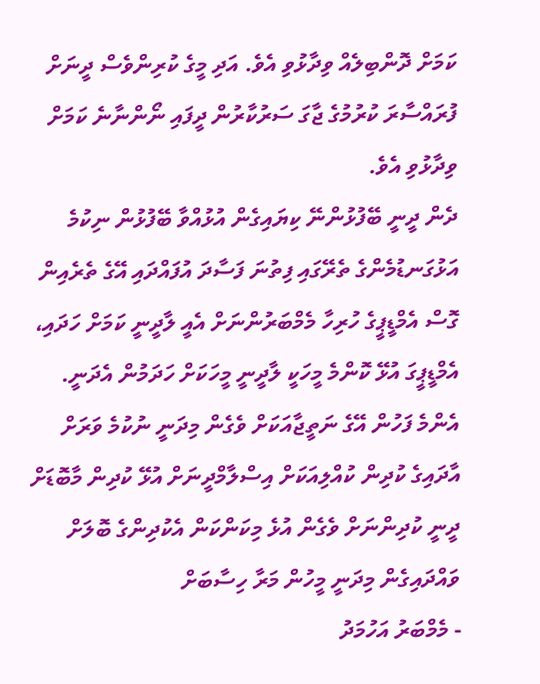ކަމަށް ދޮންބިލެއް ވިދާޅުވި އެވެ. އަދި މީގެ ކުރިންވެސް ދީނަށް ފުރައްސާރަ ކުރުމުގެ ޖާގަ ސަރުކާރުން ދީފައި ނޯންނާނެ ކަމަށް ވިދާޅުވި އެވެ.
ދެން ދީނީ ބޭފުޅުންނޭ ކިޔައިގެން އުޅުއްވާ ބޭފުޅުން ނިކުމެ އަޅުގަނޑުމެންގެ ތެރޭގައި ފިތުނަ ފަސާދަ އުފައްދައި އޭގެ ތެރެއިން ގޮސް އެމްޑީޕީގެ ހުރިހާ މެމްބަރުންނަށް އެއީ ލާދީނީ ކަމަށް ހަދައި، އެމްޑީޕީގަ އުޅޭ ކޮންމެ މީހަކީ ލާދީނީ މީހަކަށް ހަދަމުން އެދަނީ. އެންމެ ފަހުން އޭގެ ނަތީޖާއަކަށް ވެގެން މިދަނީ ނުކުމެ ވަރަށް އާދައިގެ ކުދިން ކުއްލިއަކަށް އިސްލާމްދީނަށް އުޅޭ ކުދިން މާބޮޑަށް ދީނީ ކުދިންނަށް ވެގެން އުޅެ މިކަންކަން އެކުދިންގެ ބޮލަށް ވައްދައިގެން މިދަނީ މީހުން މަރާ ހިސާބަށް
- މެމްބަރު އަހުމަދު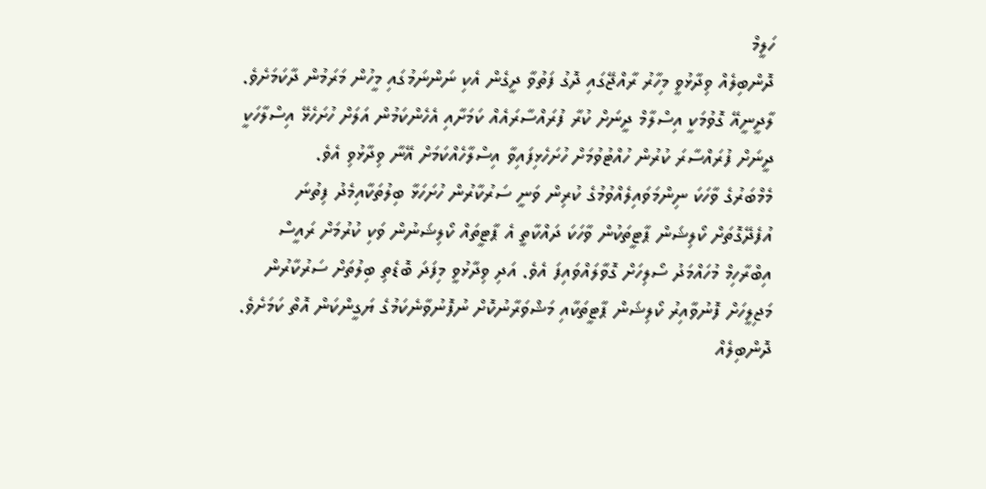ހަލީމް
ދޮންބިލެއް ވިދާޅުވީ މިހާރު ރާއްޖޭގައި ދޮގު ފަތުވާ ދީގެން އެކި ނަންނަމުގައި މީހުން މަރަމުން ދާކަމަށެވެ. ލާދީނީއޭ ގޮވުމަކީ އިސްލާމް ދީނަށް ކުރާ ފުރައްސާރައެއް ކަމަށާއި އެހެންކަމުން އަލަށް ހުށަހެޅޭ އިސްލާހަކީ ދީނަށް ފުރައްސާރަ ކުރުން ހުއްޓުވުމަށް ހުށަހެޅިފައިވާ އިސްލާހެއްކަމަށް އޭނާ ވިދާޅުވި އެވެ.
މެމްބަރުގެ ވާހަކަ ނިންމަވައިލެއްވުމުގެ ކުރިން ވަނީ ސަރުކާރުން ހުށަހަޅާ ބިލުތަކާއިމެދު ފިތުނަ އުފެދޭގޮތަށް ކޯލިޝަން ޕާޓީތަކުން ވާހަކަ ދައްކާތީ އެ ޕާޓީތައް ކޯލިޝަނުން ވަކި ކުރުމަށް ރައީސް އިބްރާހިމް މުހައްމަދު ސޯލިހަށް ގޮވާލައްވައިފަ އެވެ. އަދި ވިދާޅުވީ މިފަދަ ބޮޑެތި ބިލުތަށް ސަރުކާރުން މަޖިލީހަށް ފޮނުވާއިރު ކޯލިޝަން ޕާޓީތަކާއި މަޝްވަރާނުކޮށް ނުފޮނުވާނެކަމުގެ ޔަގީންކަން އޮތް ކަމަށެވެ.
ދޮންބިލެއް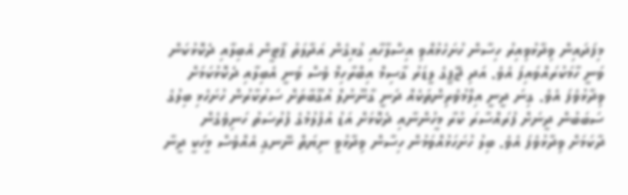މިފަދައިން ވިދާޅުވިއިރު ހިސާން ހުށަހެޅުއްވި އިސްލާހާއި ގުޅިގެން އަދާލަތު ޕާޓީން އެބިލާއި ދެކޮޅުކަން ވަނީ ހާމަކުރައްވައިފަ އެވެ. އަދި ޖޭޕީގެ ލީޑަރު ގާސިމް އިބްރާހިމް ވެސް ވަނީ އެބިލާއި ދެކޮޅުކަމަށް ވިދާޅުވެފަ އެވެ. ގިނަ ދީނީ އިލްމުވެރިންތަކެއް ދަނީ ގާނޫނުލް އުގޫބާތަށް ސަރުކާރުން ހުށަހެޅި ބިލުގެ ސަބަބުން ދީނަށް ފުރައްސާރަ ކުރާ މީހުންނާއި ދެކޮޅަށް އަޑު އުފުލުމުގެ ފުރުސަތު ހަނިވެގެން ދާކަމަށް ވިދާޅުވެފަ އެވެ. ބިލު ހުށަހަޅުއްވަމުން ހިސާން ވިދާޅުވީ ނިޔަތް ނޭނގި އެއްވެސް މީހަކީ ދީނާ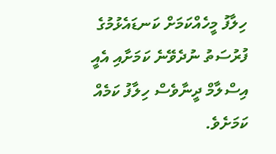ހިލާފު މީހެއްކަމަށް ކަނޑައެޅުމުގެ ފުރުސަތު ނުދެވޭނެ ކަމަށާއި އެއީ އިސްލާމް ދީނާވެސް ހިލާފު ކަމެއް ކަމަށެވެ.